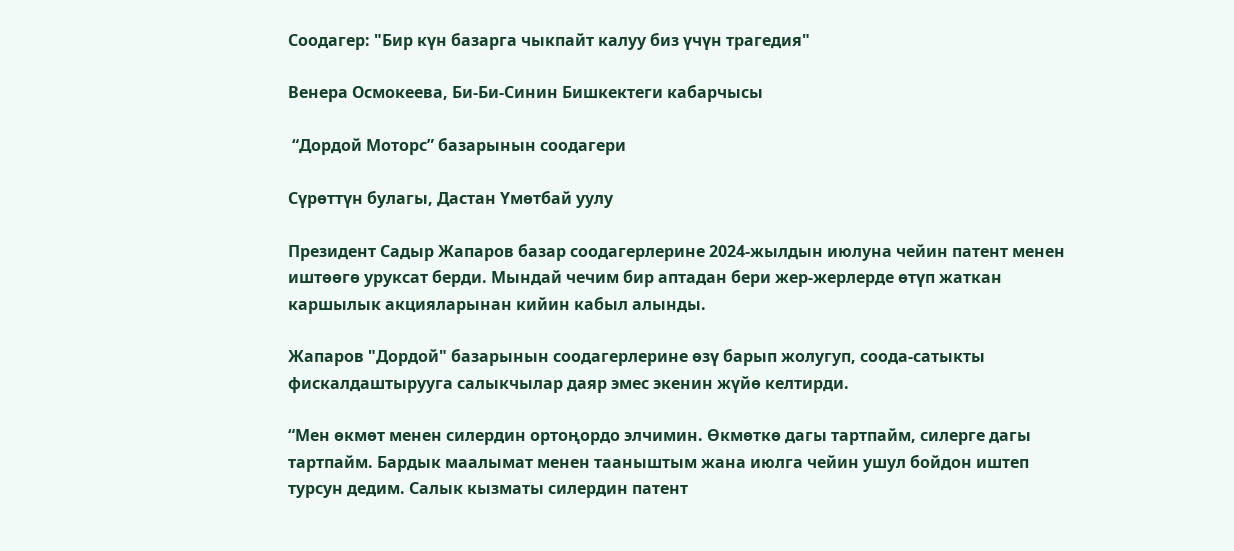Соодагер: "Бир күн базарга чыкпайт калуу биз үчүн трагедия"

Венера Осмокеева, Би-Би-Синин Бишкектеги кабарчысы

 “Дордой Моторс” базарынын соодагери

Сүрөттүн булагы, Дастан Үмөтбай уулу

Президент Садыр Жапаров базар соодагерлерине 2024-жылдын июлуна чейин патент менен иштөөгө уруксат берди. Мындай чечим бир аптадан бери жер-жерлерде өтүп жаткан каршылык акцияларынан кийин кабыл алынды.

Жапаров "Дордой" базарынын соодагерлерине өзү барып жолугуп, соода-сатыкты фискалдаштырууга салыкчылар даяр эмес экенин жүйө келтирди.

“Мен өкмөт менен силердин ортоңордо элчимин. Өкмөткө дагы тартпайм, силерге дагы тартпайм. Бардык маалымат менен тааныштым жана июлга чейин ушул бойдон иштеп турсун дедим. Салык кызматы силердин патент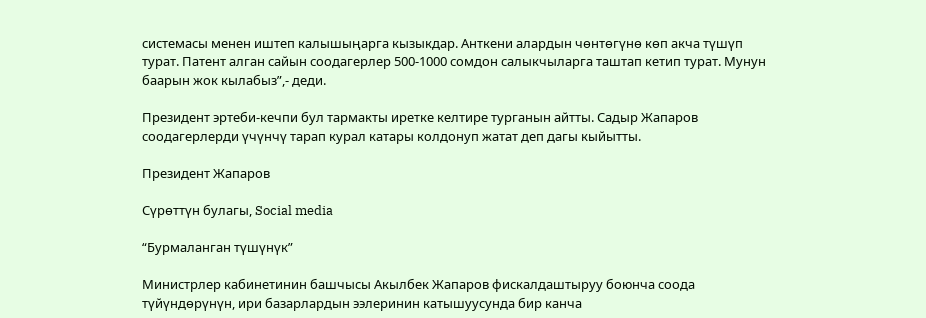системасы менен иштеп калышыңарга кызыкдар. Анткени алардын чөнтөгүнө көп акча түшүп турат. Патент алган сайын соодагерлер 500-1000 сомдон салыкчыларга таштап кетип турат. Мунун баарын жок кылабыз”,- деди.

Президент эртеби-кечпи бул тармакты иретке келтире турганын айтты. Садыр Жапаров соодагерлерди үчүнчү тарап курал катары колдонуп жатат деп дагы кыйытты.

Президент Жапаров

Сүрөттүн булагы, Social media

“Бурмаланган түшүнүк”

Министрлер кабинетинин башчысы Акылбек Жапаров фискалдаштыруу боюнча соода түйүндөрүнүн, ири базарлардын ээлеринин катышуусунда бир канча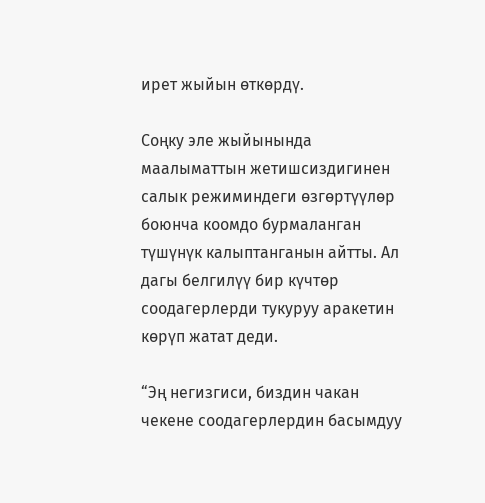ирет жыйын өткөрдү.

Соңку эле жыйынында маалыматтын жетишсиздигинен салык режиминдеги өзгөртүүлөр боюнча коомдо бурмаланган түшүнүк калыптанганын айтты. Ал дагы белгилүү бир күчтөр соодагерлерди тукуруу аракетин көрүп жатат деди.

“Эң негизгиси, биздин чакан чекене соодагерлердин басымдуу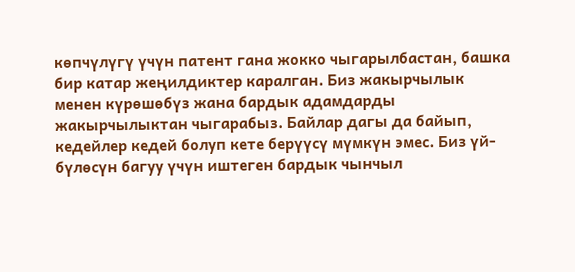көпчүлүгү үчүн патент гана жокко чыгарылбастан, башка бир катар жеңилдиктер каралган. Биз жакырчылык менен күрөшөбүз жана бардык адамдарды жакырчылыктан чыгарабыз. Байлар дагы да байып, кедейлер кедей болуп кете берүүсү мүмкүн эмес. Биз үй-бүлөсүн багуу үчүн иштеген бардык чынчыл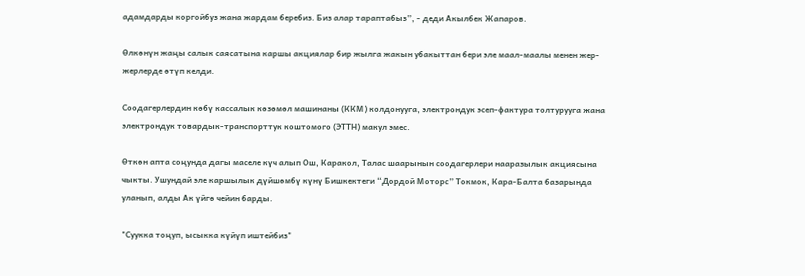адамдарды коргойбуз жана жардам беребиз. Биз алар тараптабыз”, - деди Акылбек Жапаров.

Өлкөнүн жаңы салык саясатына каршы акциялар бир жылга жакын убакыттан бери эле маал-маалы менен жер-жерлерде өтүп келди.

Соодагерлердин көбү кассалык көзөмөл машинаны (ККМ) колдонууга, электрондук эсеп-фактура толтурууга жана электрондук товардык-транспорттук коштомого (ЭТТН) макул эмес.

Өткөн апта соңунда дагы маселе күч алып Ош, Каракол, Талас шаарынын соодагерлери нааразылык акциясына чыкты. Ушундай эле каршылык дүйшөмбү күнү Бишкектеги “Дордой Моторс” Токмок, Кара-Балта базарында уланып, алды Ак үйгө чейин барды.

"Суукка тоңуп, ысыкка күйүп иштейбиз"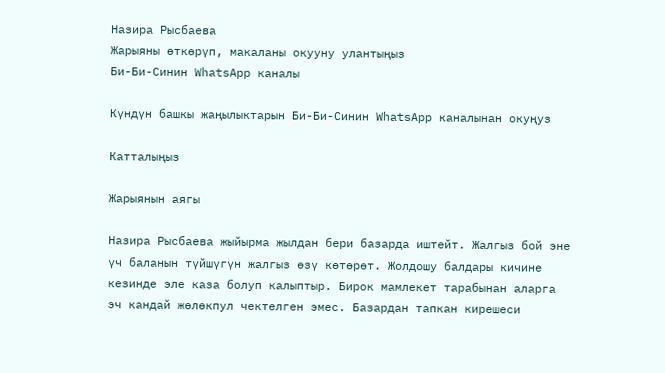Назира Рысбаева
Жарыяны өткөрүп, макаланы окууну улантыңыз
Би-Би-Синин WhatsApp каналы

Күндүн башкы жаңылыктарын Би-Би-Синин WhatsApp каналынан окуңуз

Катталыңыз

Жарыянын аягы

Назира Рысбаева жыйырма жылдан бери базарда иштейт. Жалгыз бой эне үч баланын түйшүгүн жалгыз өзү көтөрөт. Жолдошу балдары кичине кезинде эле каза болуп калыптыр. Бирок мамлекет тарабынан аларга эч кандай жөлөкпул чектелген эмес. Базардан тапкан кирешеси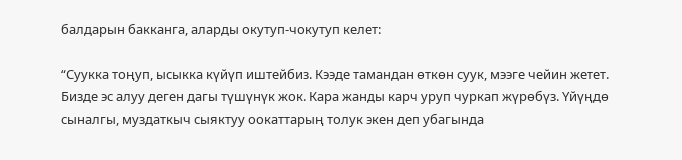балдарын бакканга, аларды окутуп-чокутуп келет:

“Суукка тоңуп, ысыкка күйүп иштейбиз. Кээде тамандан өткөн суук, мээге чейин жетет. Бизде эс алуу деген дагы түшүнүк жок. Кара жанды карч уруп чуркап жүрөбүз. Үйүңдө сыналгы, муздаткыч сыяктуу оокаттарың толук экен деп убагында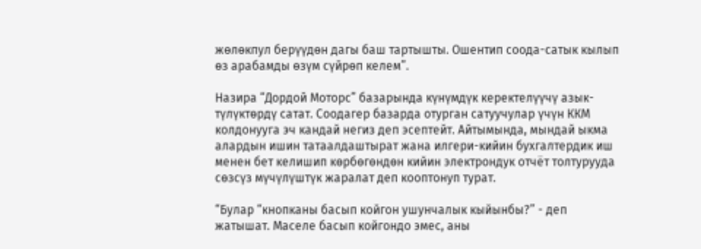жөлөкпул берүүдөн дагы баш тартышты. Ошентип соода-сатык кылып өз арабамды өзүм сүйрөп келем”.

Назира “Дордой Моторс” базарында күнүмдүк керектелүүчү азык-түлүктөрдү сатат. Соодагер базарда отурган сатуучулар үчүн ККМ колдонууга эч кандай негиз деп эсептейт. Айтымында, мындай ыкма алардын ишин татаалдаштырат жана илгери-кийин бухгалтердик иш менен бет келишип көрбөгөндөн кийин электрондук отчёт толтурууда сөзсүз мүчүлүштүк жаралат деп кооптонуп турат.

“Булар “кнопканы басып койгон ушунчалык кыйынбы?” - деп жатышат. Маселе басып койгондо эмес, аны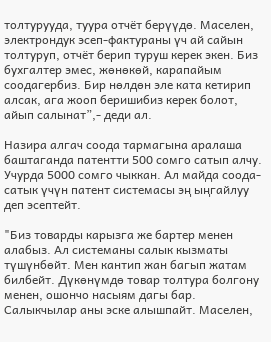толтурууда, туура отчёт берүүдө. Маселен, электрондук эсеп-фактураны үч ай сайын толтуруп, отчёт берип туруш керек экен. Биз бухгалтер эмес, жөнөкөй, карапайым соодагербиз. Бир нөлдөн эле ката кетирип алсак, ага жооп беришибиз керек болот, айып салынат”,- деди ал.

Назира алгач соода тармагына аралаша баштаганда патентти 500 сомго сатып алчу. Учурда 5000 сомго чыккан. Ал майда соода-сатык үчүн патент системасы эң ыңгайлуу деп эсептейт.

"Биз товарды карызга же бартер менен алабыз. Ал системаны салык кызматы түшүнбөйт. Мен кантип жан багып жатам билбейт. Дүкөнүмдө товар толтура болгону менен, ошончо насыям дагы бар. Салыкчылар аны эске алышпайт. Маселен,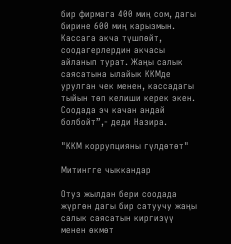бир фирмага 400 миң сом, дагы бирине 600 миң карызмын. Кассага акча түшпөйт, соодагерлердин акчасы айланып турат. Жаңы салык саясатына ылайык ККМде урулган чек менен, кассадагы тыйын төп келиши керек экен. Соодада эч качан андай болбойт”,- деди Назира.

"ККМ коррупцияны гүлдөтөт"

Митингге чыккандар

Отуз жылдан бери соодада жүргөн дагы бир сатуучу жаңы салык саясатын киргизүү менен өкмөт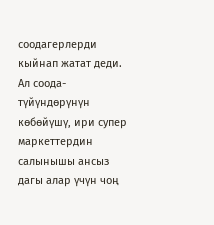соодагерлерди кыйнап жатат деди. Ал соода-түйүндөрүнүн көбөйүшү, ири супер маркеттердин салынышы ансыз дагы алар үчүн чоң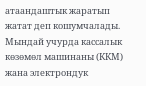атаандаштык жаратып жатат деп кошумчалады. Мындай учурда кассалык көзөмөл машинаны (ККМ) жана электрондук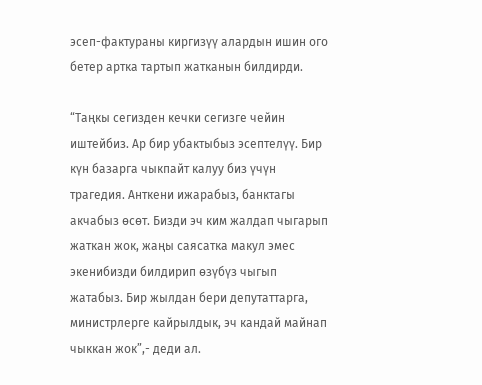эсеп-фактураны киргизүү алардын ишин ого бетер артка тартып жатканын билдирди.

“Таңкы сегизден кечки сегизге чейин иштейбиз. Ар бир убактыбыз эсептелүү. Бир күн базарга чыкпайт калуу биз үчүн трагедия. Анткени ижарабыз, банктагы акчабыз өсөт. Бизди эч ким жалдап чыгарып жаткан жок, жаңы саясатка макул эмес экенибизди билдирип өзүбүз чыгып жатабыз. Бир жылдан бери депутаттарга, министрлерге кайрылдык, эч кандай майнап чыккан жок”,- деди ал.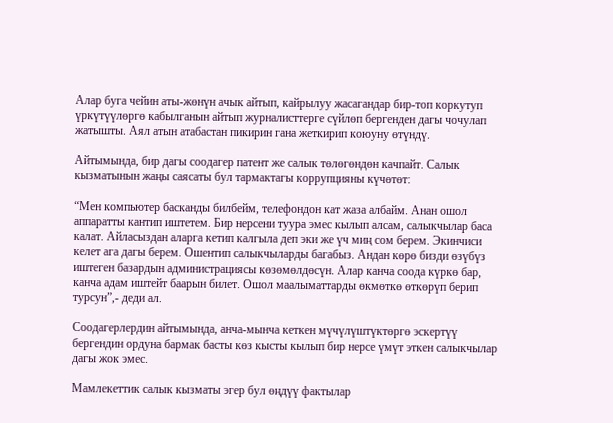Алар буга чейин аты-жөнүн ачык айтып, кайрылуу жасагандар бир-топ коркутуп үркүтүүлөргө кабылганын айтып журналисттерге сүйлөп бергенден дагы чочулап жатышты. Аял атын атабастан пикирин гана жеткирип коюуну өтүндү.

Айтымында, бир дагы соодагер патент же салык төлөгөндөн качпайт. Салык кызматынын жаңы саясаты бул тармактагы коррупцияны күчөтөт:

“Мен компьютер басканды билбейм, телефондон кат жаза албайм. Анан ошол аппаратты кантип иштетем. Бир нерсени туура эмес кылып алсам, салыкчылар баса калат. Айласыздан аларга кетип калгыла деп эки же үч миң сом берем. Экинчиси келет ага дагы берем. Ошентип салыкчыларды багабыз. Андан көрө бизди өзүбүз иштеген базардын администрациясы көзөмөлдөсүн. Алар канча соода күркө бар, канча адам иштейт баарын билет. Ошол маалыматтарды өкмөткө өткөрүп берип турсун”,- деди ал.

Соодагерлердин айтымында, анча-мынча кеткен мүчүлүштүктөргө эскертүү бергендин ордуна бармак басты көз кысты кылып бир нерсе үмүт эткен салыкчылар дагы жок эмес.

Мамлекеттик салык кызматы эгер бул өңдүү фактылар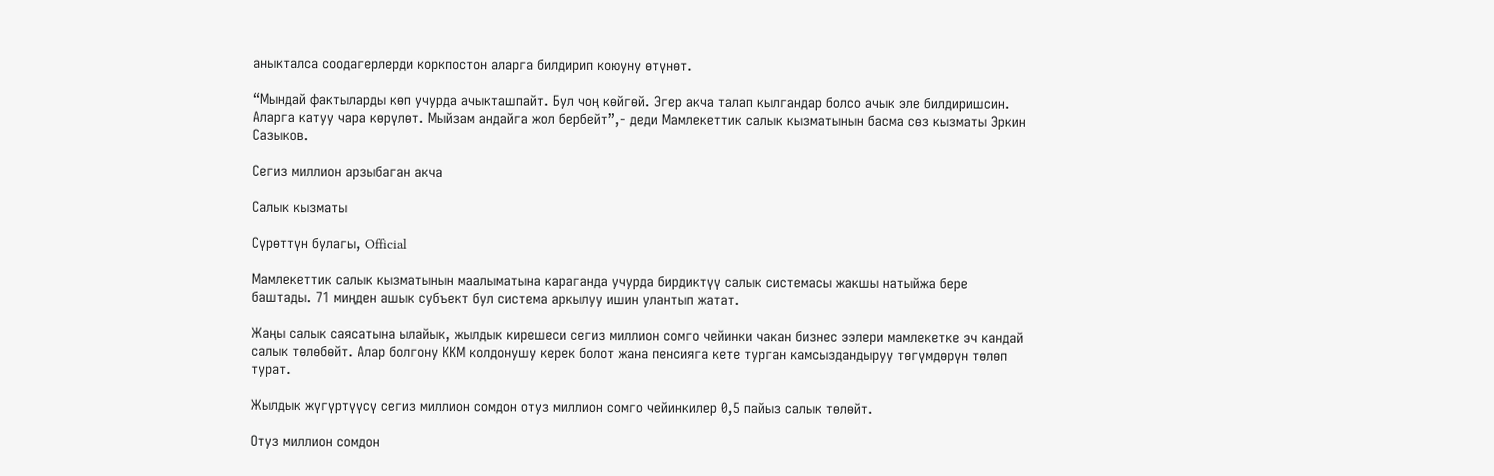аныкталса соодагерлерди коркпостон аларга билдирип коюуну өтүнөт.

“Мындай фактыларды көп учурда ачыкташпайт. Бул чоң көйгөй. Эгер акча талап кылгандар болсо ачык эле билдиришсин. Аларга катуу чара көрүлөт. Мыйзам андайга жол бербейт”,- деди Мамлекеттик салык кызматынын басма сөз кызматы Эркин Сазыков.

Сегиз миллион арзыбаган акча

Салык кызматы

Сүрөттүн булагы, Official

Мамлекеттик салык кызматынын маалыматына караганда учурда бирдиктүү салык системасы жакшы натыйжа бере баштады. 71 миңден ашык субъект бул система аркылуу ишин улантып жатат.

Жаңы салык саясатына ылайык, жылдык кирешеси сегиз миллион сомго чейинки чакан бизнес ээлери мамлекетке эч кандай салык төлөбөйт. Алар болгону ККМ колдонушу керек болот жана пенсияга кете турган камсыздандыруу төгүмдөрүн төлөп турат.

Жылдык жүгүртүүсү сегиз миллион сомдон отуз миллион сомго чейинкилер 0,5 пайыз салык төлөйт.

Отуз миллион сомдон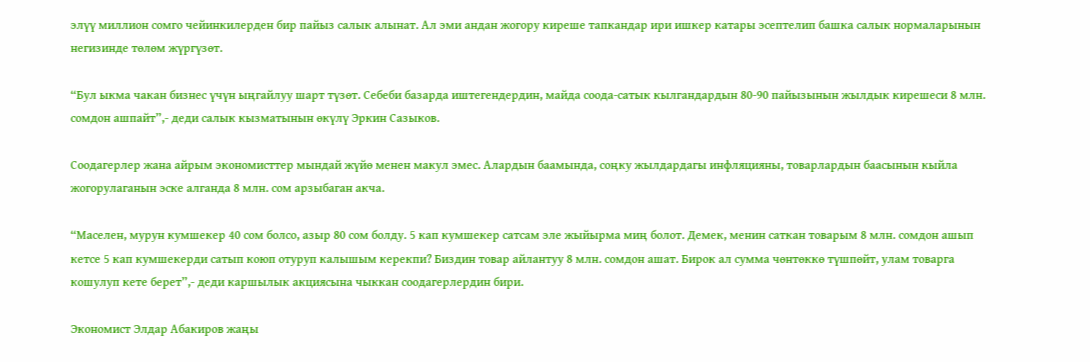элүү миллион сомго чейинкилерден бир пайыз салык алынат. Ал эми андан жогору киреше тапкандар ири ишкер катары эсептелип башка салык нормаларынын негизинде төлөм жүргүзөт.

“Бул ыкма чакан бизнес үчүн ыңгайлуу шарт түзөт. Себеби базарда иштегендердин, майда соода-сатык кылгандардын 80-90 пайызынын жылдык кирешеси 8 млн. сомдон ашпайт”,- деди салык кызматынын өкүлү Эркин Сазыков.

Соодагерлер жана айрым экономисттер мындай жүйө менен макул эмес. Алардын баамында, соңку жылдардагы инфляцияны, товарлардын баасынын кыйла жогорулаганын эске алганда 8 млн. сом арзыбаган акча.

“Маселен, мурун кумшекер 40 сом болсо, азыр 80 сом болду. 5 кап кумшекер сатсам эле жыйырма миң болот. Демек, менин саткан товарым 8 млн. сомдон ашып кетсе 5 кап кумшекерди сатып коюп отуруп калышым керекпи? Биздин товар айлантуу 8 млн. сомдон ашат. Бирок ал сумма чөнтөккө түшпөйт, улам товарга кошулуп кете берет”,- деди каршылык акциясына чыккан соодагерлердин бири.

Экономист Элдар Абакиров жаңы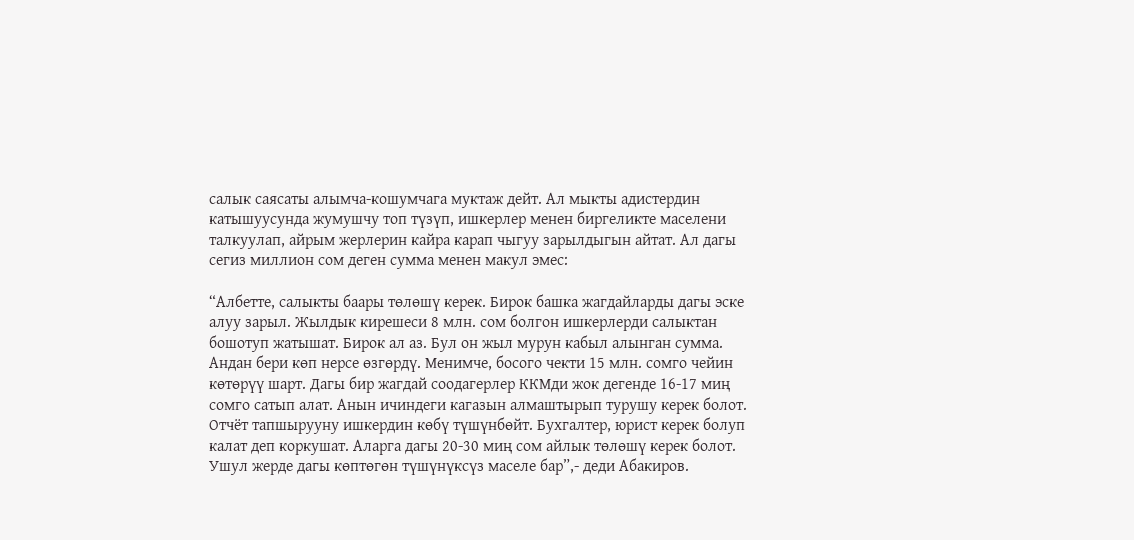салык саясаты алымча-кошумчага муктаж дейт. Ал мыкты адистердин катышуусунда жумушчу топ түзүп, ишкерлер менен биргеликте маселени талкуулап, айрым жерлерин кайра карап чыгуу зарылдыгын айтат. Ал дагы сегиз миллион сом деген сумма менен макул эмес:

“Албетте, салыкты баары төлөшү керек. Бирок башка жагдайларды дагы эске алуу зарыл. Жылдык кирешеси 8 млн. сом болгон ишкерлерди салыктан бошотуп жатышат. Бирок ал аз. Бул он жыл мурун кабыл алынган сумма. Андан бери көп нерсе өзгөрдү. Менимче, босого чекти 15 млн. сомго чейин көтөрүү шарт. Дагы бир жагдай соодагерлер ККМди жок дегенде 16-17 миң сомго сатып алат. Анын ичиндеги кагазын алмаштырып турушу керек болот. Отчёт тапшырууну ишкердин көбү түшүнбөйт. Бухгалтер, юрист керек болуп калат деп коркушат. Аларга дагы 20-30 миң сом айлык төлөшү керек болот. Ушул жерде дагы көптөгөн түшүнүксүз маселе бар”,- деди Абакиров.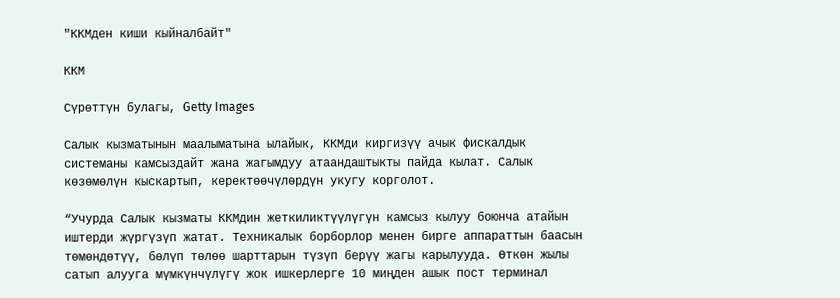"ККМден киши кыйналбайт"

ККМ

Сүрөттүн булагы, Getty Images

Салык кызматынын маалыматына ылайык, ККМди киргизүү ачык фискалдык системаны камсыздайт жана жагымдуу атаандаштыкты пайда кылат. Салык көзөмөлүн кыскартып, керектөөчүлөрдүн укугу корголот.

“Учурда Салык кызматы ККМдин жеткиликтүүлүгүн камсыз кылуу боюнча атайын иштерди жүргүзүп жатат. Техникалык борборлор менен бирге аппараттын баасын төмөндөтүү, бөлүп төлөө шарттарын түзүп берүү жагы карылууда. Өткөн жылы сатып алууга мүмкүнчүлүгү жок ишкерлерге 10 миңден ашык пост терминал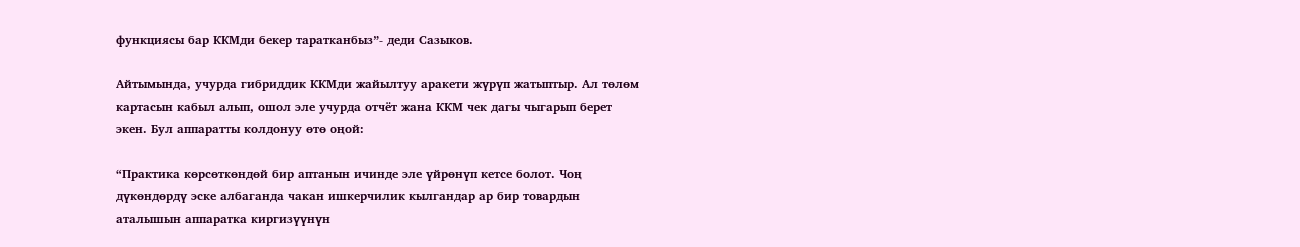функциясы бар ККМди бекер таратканбыз”- деди Сазыков.

Айтымында, учурда гибриддик ККМди жайылтуу аракети жүрүп жатыптыр. Ал төлөм картасын кабыл алып, ошол эле учурда отчёт жана ККМ чек дагы чыгарып берет экен. Бул аппаратты колдонуу өтө оңой:

“Практика көрсөткөндөй бир аптанын ичинде эле үйрөнүп кетсе болот. Чоң дүкөндөрдү эске албаганда чакан ишкерчилик кылгандар ар бир товардын аталышын аппаратка киргизүүнүн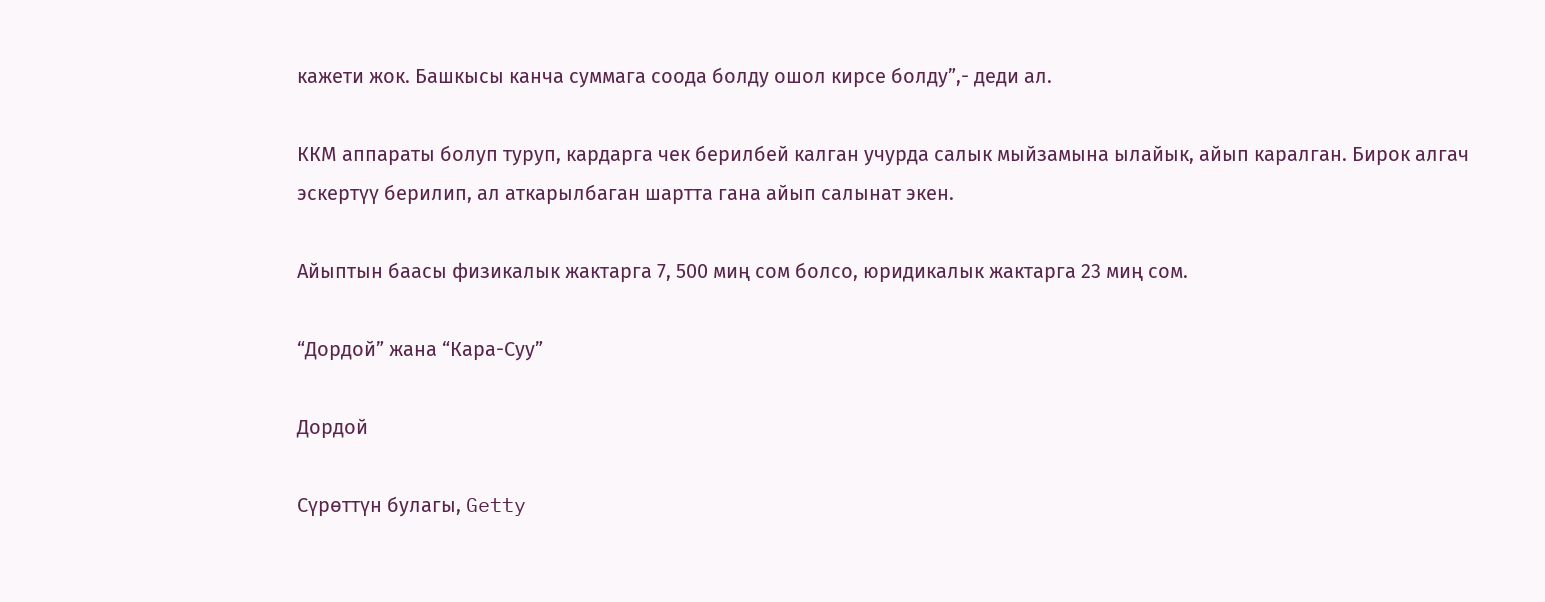кажети жок. Башкысы канча суммага соода болду ошол кирсе болду”,- деди ал.

ККМ аппараты болуп туруп, кардарга чек берилбей калган учурда салык мыйзамына ылайык, айып каралган. Бирок алгач эскертүү берилип, ал аткарылбаган шартта гана айып салынат экен.

Айыптын баасы физикалык жактарга 7, 500 миң сом болсо, юридикалык жактарга 23 миң сом.

“Дордой” жана “Кара-Суу”

Дордой

Сүрөттүн булагы, Getty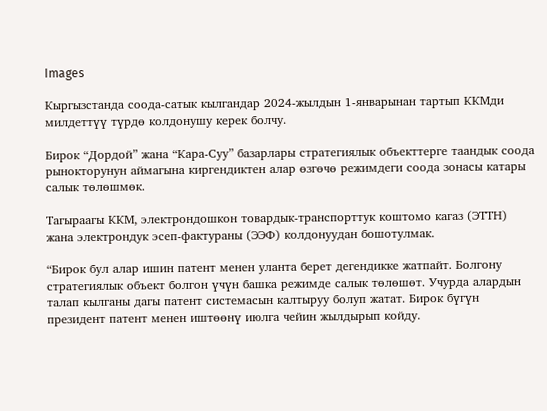Images

Кыргызстанда соода-сатык кылгандар 2024-жылдын 1-январынан тартып ККМди милдеттүү түрдө колдонушу керек болчу.

Бирок “Дордой” жана “Кара-Суу” базарлары стратегиялык объекттерге таандык соода рынокторунун аймагына киргендиктен алар өзгөчө режимдеги соода зонасы катары салык төлөшмөк.

Тагыраагы ККМ, электрондошкон товардык-транспорттук коштомо кагаз (ЭТТН) жана электрондук эсеп-фактураны (ЭЭФ) колдонуудан бошотулмак.

“Бирок бул алар ишин патент менен уланта берет дегендикке жатпайт. Болгону стратегиялык объект болгон үчүн башка режимде салык төлөшөт. Учурда алардын талап кылганы дагы патент системасын калтыруу болуп жатат. Бирок бүгүн президент патент менен иштөөнү июлга чейин жылдырып койду.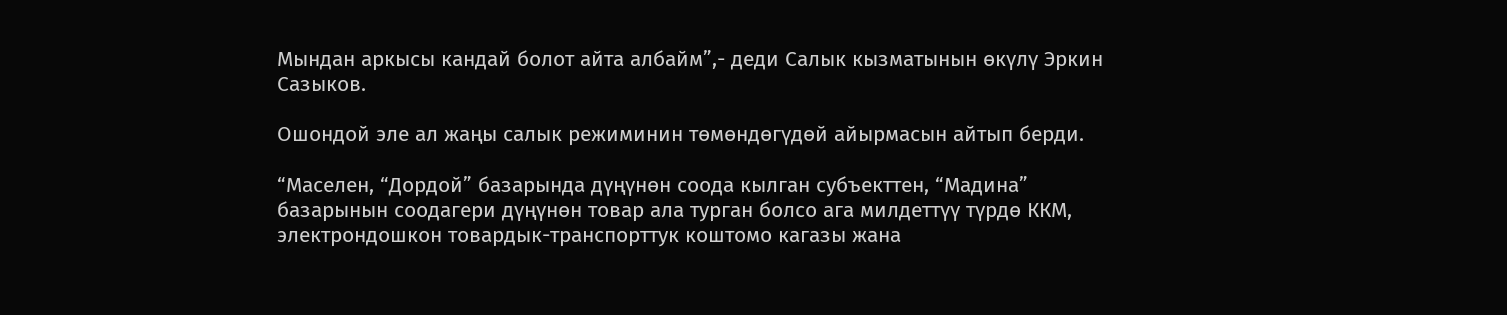Мындан аркысы кандай болот айта албайм”,- деди Салык кызматынын өкүлү Эркин Сазыков.

Ошондой эле ал жаңы салык режиминин төмөндөгүдөй айырмасын айтып берди.

“Маселен, “Дордой” базарында дүңүнөн соода кылган субъекттен, “Мадина” базарынын соодагери дүңүнөн товар ала турган болсо ага милдеттүү түрдө ККМ, электрондошкон товардык-транспорттук коштомо кагазы жана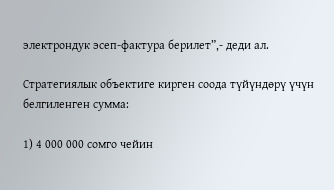электрондук эсеп-фактура берилет”,- деди ал.

Стратегиялык объектиге кирген соода түйүндөрү үчүн белгиленген сумма:

1) 4 000 000 сомго чейин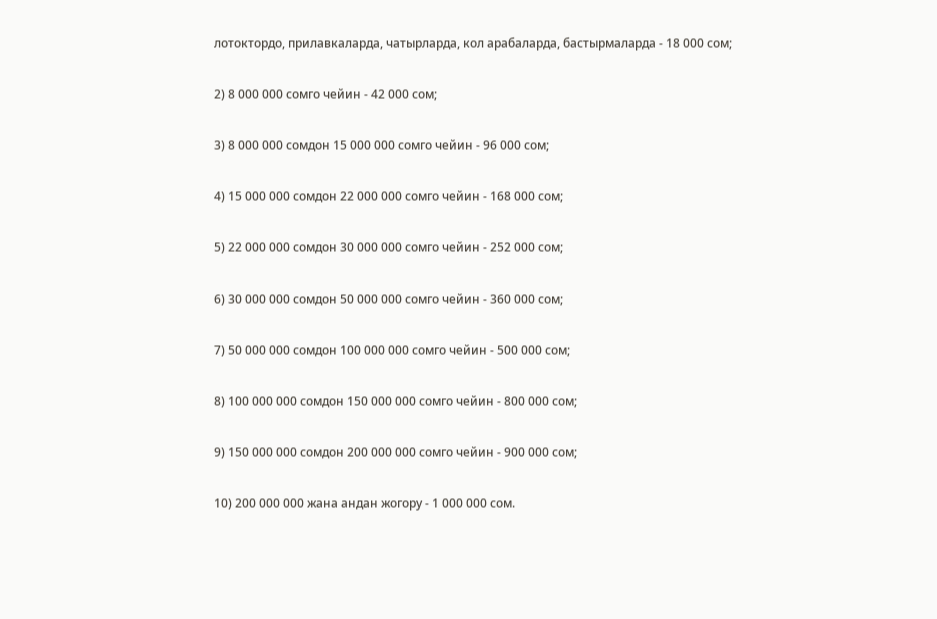лотоктордо, прилавкаларда, чатырларда, кол арабаларда, бастырмаларда - 18 000 сом;

2) 8 000 000 сомго чейин - 42 000 сом;

3) 8 000 000 сомдон 15 000 000 сомго чейин - 96 000 сом;

4) 15 000 000 сомдон 22 000 000 сомго чейин - 168 000 сом;

5) 22 000 000 сомдон 30 000 000 сомго чейин - 252 000 сом;

6) 30 000 000 сомдон 50 000 000 сомго чейин - 360 000 сом;

7) 50 000 000 сомдон 100 000 000 сомго чейин - 500 000 сом;

8) 100 000 000 сомдон 150 000 000 сомго чейин - 800 000 сом;

9) 150 000 000 сомдон 200 000 000 сомго чейин - 900 000 сом;

10) 200 000 000 жана андан жогору - 1 000 000 сом.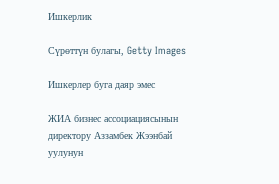Ишкерлик

Сүрөттүн булагы, Getty Images

Ишкерлер буга даяр эмес

ЖИА бизнес ассоциациясынын директору Аззамбек Жээнбай уулунун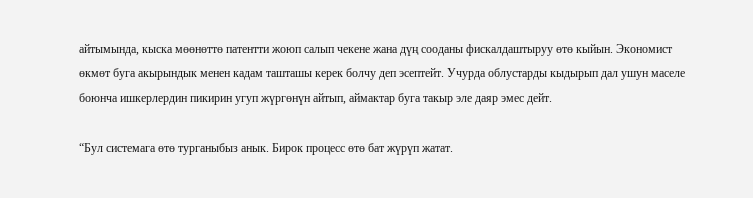айтымында, кыска мөөнөттө патентти жоюп салып чекене жана дүң сооданы фискалдаштыруу өтө кыйын. Экономист өкмөт буга акырындык менен кадам ташташы керек болчу деп эсептейт. Учурда облустарды кыдырып дал ушун маселе боюнча ишкерлердин пикирин угуп жүргөнүн айтып, аймактар буга такыр эле даяр эмес дейт.

“Бул системага өтө турганыбыз анык. Бирок процесс өтө бат жүрүп жатат.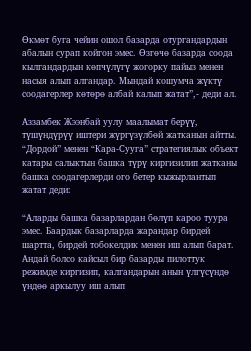Өкмөт буга чейин ошол базарда отургандардын абалын сурап койгон эмес. Өзгөчө базарда соода кылгандардын көпчүлүгү жогорку пайыз менен насыя алып алгандар. Мындай кошумча жүктү соодагерлер көтөрө албай калып жатат”,- деди ал.

Аззамбек Жээнбай уулу маалымат берүү, түшүндүрүү иштери жүргүзүлбөй жатканын айтты. “Дордой” менен “Кара-Сууга” стратегиялык объект катары салыктын башка түрү киргизилип жатканы башка соодагерлерди ого бетер кыжырлантып жатат деди:

“Аларды башка базарлардан бөлүп кароо туура эмес. Баардык базарларда жарандар бирдей шартта, бирдей тобокелдик менен иш алып барат. Андай болсо кайсыл бир базарды пилоттук режимде киргизип, калгандарын анын үлгүсүндө үндөө аркылуу иш алып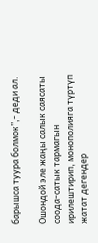барышса туура болмок”,- деди ал.

Ошондой эле жаңы салык саясаты соода-сатык тармагын ирилештирип, монополияга түртүп жатат дегендер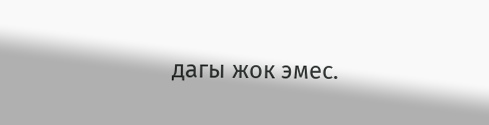дагы жок эмес.